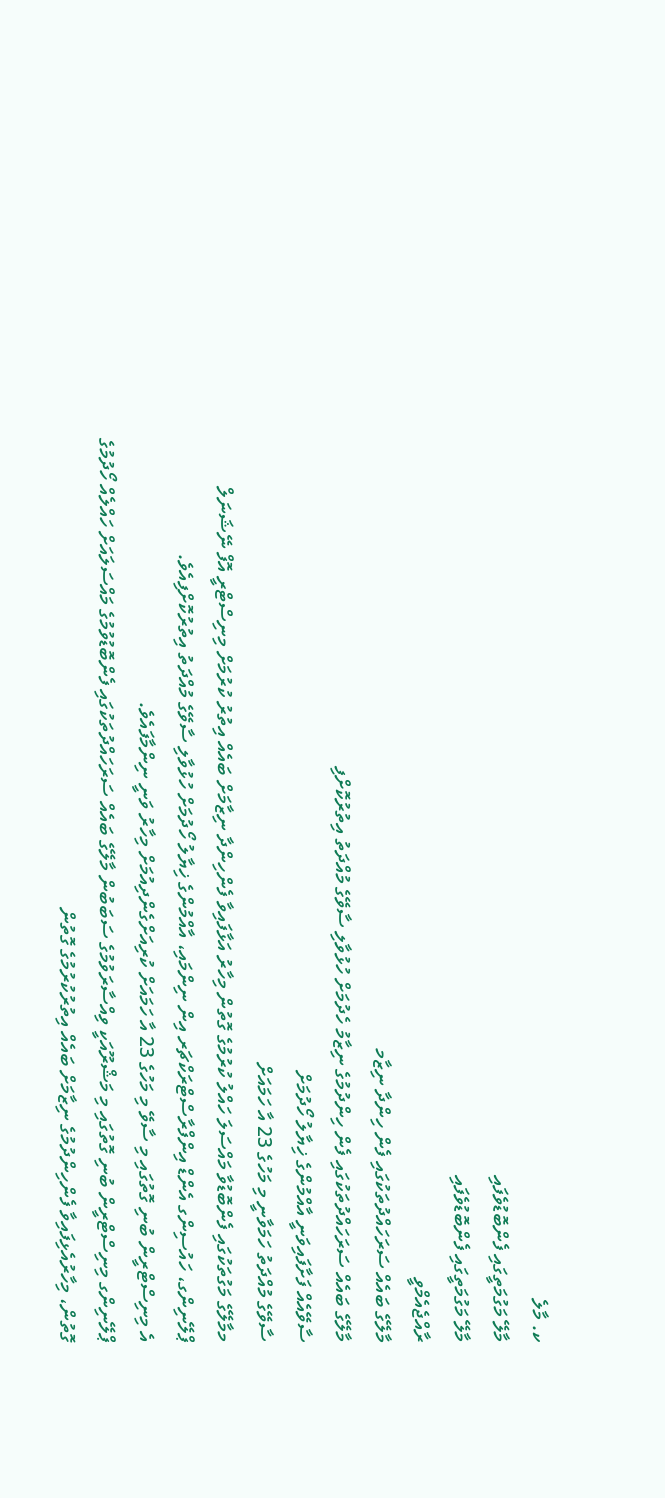ކ. މާލެ
މާލޭ މަގުމަތީގައި ފެންބޮޑުވެފައި
މާލޭ މަގުމަތީގައި ފެންބޮޑުވެފައި
ރާއްޖެއެމްވީ
މާލޭގެ ބައެއް ސަރަހައްދުތަކުގައި ފެން ހިންދާ ނިޒާމ
މާލޭގެ ބައެއް ސަރަހައްދުތަކުގައި ފެން ހިންދުމުގެ ނިޒާމު ހެދުމަށް ހުޅުވާލި ސާވޭގެ މުއްދަތު އިތުރުކޮށްފި
ސާވޭއެއް ފަށާފައިވަނީ އާއްމުންގެ ޚިޔާލު ހޯދުމަށް
ސާވޭގެ މުއްދަތު ހަމަވާނީ މި މަހުގެ 23 އާ ހަމައަށް
މމާލޭގެ މަގުތަކުގައި ފެންބޮޑުވާ މައްސަލަ ހައްލު ކުރުމުގެ ގޮތުން މިހާރު އަޅާފައިވާ ފެންހިންދާ ނިޒާމަށް ބައެއް އިތުރު ކުރުމަށް މިނިސްޓްރީ އޮފް ނޭޝަނަލް ޕްލޭނިންގ، ހައުސިންގ އެންޑް އިންފްރާސްޓްރަކްޗަރ އިން ނިންމައި، އާއްމުންގެ ޚިޔާލު ހޯދުމަށް ހުޅުވާލި ސާވޭގެ މުއްދަތު އިތުރުކޮށްފިއެވެ.
އެ މިނިސްޓްރީން ބުނި ގޮތުގައި މި ސާވޭ މި މަހުގެ 23 އާ ހަމައަށް ކުރިއަށްގެންދިއުމަށް މިހާރު ވަނީ ނިންމާފައެވެ.
ޕްލޭނިންގ މިނިސްޓްރީން ބުނި ގޮތުގައި މި މަޝްރޫއަކީ ވިއްސާރަވުމުގެ ސަބަބުން މާލޭގެ ބައެއް ސަރަހައްދުތަކުގައި ފެންބޮޑުވުމުގެ މައްސަލައަށް ހައްލެއް ހޯދުމުގެ ގޮތުން، މިހާރުއެޅިފައިވާ ފެންހިންދުމުގެ ނިޒާމަށް ބައެއް އިތުރުކުރުމުގެ ގޮތުން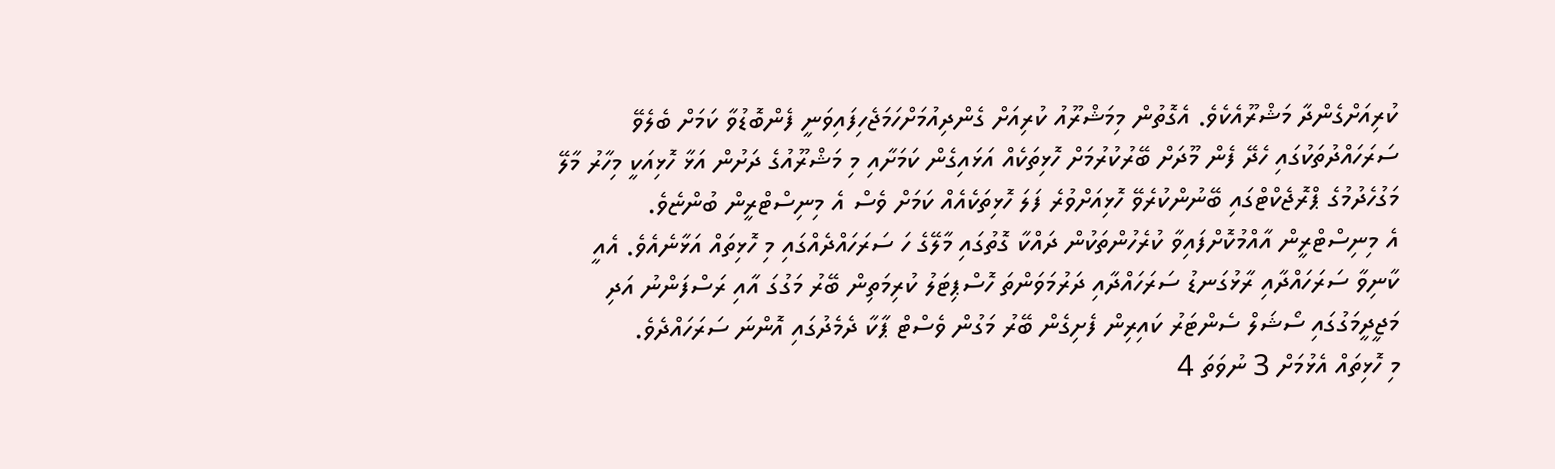ކުރިއަށްގެންދާ މަޝްރޫއެކެވެ. އެގޮތުން މިމަޝްރޫއު ކުރިއަށް ގެންދިއުމަށްހަމަޖެހިފައިވަނީ ފެންބޮޑުވާ ކަމަށް ބެލެވޭ ސަރަހައްދުތަކުގައި ހެދޭ ފެން މޫދަށް ބޭރުކުރުމަށް ހޮޅިތަކެއް އަޅައިގެން ކަމަށާއި މި މަޝްރޫއުގެ ދަށުން އަޅާ ހޮޅިއަކީ މިހާރު މާލޭ މަގުހެދުމުގެ ޕްރޮޖެކްޓްގައި ބޭނުންކުރެވޭ ހޮޅިއަށްވުރެ ފަލަ ހޮޅިތަކެއެއް ކަމަށް ވެސް އެ މިނިސްޓްރީން ބުންޏެވެ.
އެ މިނިސްޓްރީން އާއްމުކޮށްފައިވާ ކުރެހުންތަކުން ދައްކާ ގޮތުގައި މާލޭގެ ހަ ސަރަހައްދެއްގައި މި ހޮޅިތައް އަޅާނެއެވެ. އެއީ ކާނިވާ ސަރަހައްދާއި ރާޅުގަނޑު ސަރަހައްދާއި ދަރުމަވަންތަ ހޮސްޕިޓަލު ކުރިމަތިން ބޭރު މަގުގަ އާއި ރަސްފަންނު އަދި މަޖީދީމަގުގައި ސޯޝަލް ސެންޓަރު ކައިރިން ފެށިގެން ބޭރު މަގުން ވެސްޓް ޕާކާ ދެމެދުގައި އޮންނަ ސަރަހައްދެވެ.
މި ހޮޅިތައް އެޅުމަށް 3 ނުވަތަ 4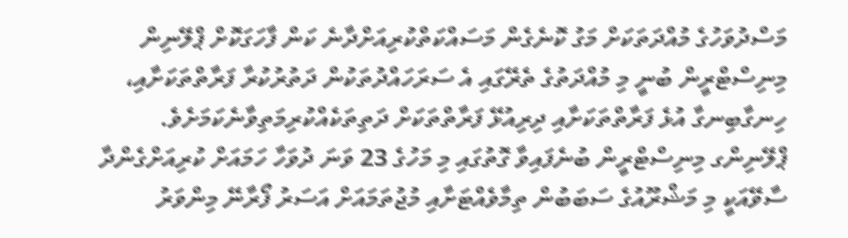މަސްދުވަހުގެ މުއްދަތަކަށް މަގު ކޮނެގެން މަސައްކަތްކުރިއަށްދާނެ ކަން ފާހަގަކޮށް ޕްލޭނިން މިނިސްޓްރީން ބުނީ މި މުއްދަތުގެ ތެރޭގައި އެ ސަރަހައްދުތަކުން ދަތުރުކުރާ ފަރާތްތަކަށާއި، ހިނގާބިނގާ އުޅެ ފަރާތްތަކަށާއި ދިރިއުޅޭ ފަރާތްތަކަށް ދަތިތަކެއްކުރިމަތިވާނެކަމަށެވެ.
ޕްލޭނިންގ މިނިސްޓްރީން ބުނެފައިވާ ގޮތުގައި މި މަހުގެ 23 ވަނަ ދުވަހާ ހަމައަށް ކުރިއަށްގެންދާ ސާވޭއަކީ މި މަޝްރޫއުގެ ސަބަބުން ތިމާވެއްޓަށާއި މުޖުތަމައަށް އަސަރު ފޯރާނޭ މިންވަރު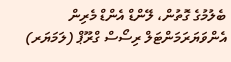ބެލުމުގެ ގޮތުން، ލޭންޑް އެންޑް މެރިން އެންވަޔަރަމަންޓަލް ރިސޯސް ގްރޫޕް (ލަމަޔަރ)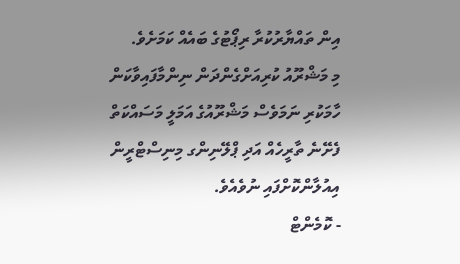އިން ތައްޔާރުކުރާ ރިޕޯޓުގެ ބައެއް ކަމަށެވެ.
މި މަޝްރޫއު ކުރިއަށްގެންދަން ނިންމާފައިވާކަން ހާމަކުރި ނަމަވެސް މަޝްރޫއުގެ އަމަލީ މަސައްކަތް ފެށޭނެ ތާރީހެއް އަދި ޕްލޭނިންގ މިނިސްޓްރީން އިއުލާންކޮށްފައި ނުވެއެވެ.
- ކޮމެންޓް